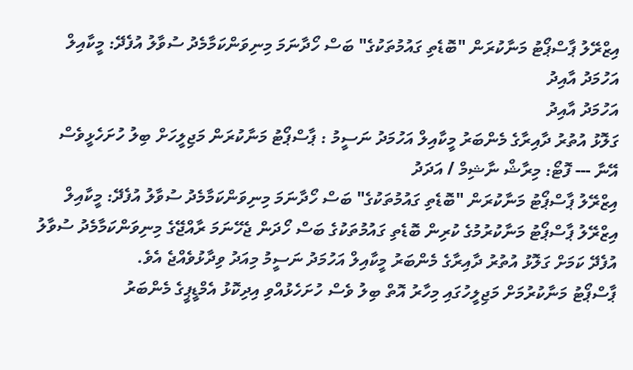އިޒްރޭލު ޕާސްޕޯޓު މަނާކުރަން "ބޮޑެތި ގައުމުތަކުގެ" ބަސް ހޯދާނަމަ މިނިވަންކަމާމެދު ސުވާލު އުފެދޭ: މީކާއިލް
އަހުމަދު އާއިދު
އަހުމަދު އާއިދު
ގަލޮޅު އުތުރު ދާއިރާގެ މެންބަރު މީކާއިލް އަހުމަދު ނަސީމު : ޕާސްޕޯޓު މަނާކުރަން މަޖިލީހަށް ބިލު ހުށަހެޅީވެސް އޭނާ --- ފޮޓޯ: މިރާޝް ނާޝިމް / އަދަދު
އިޒްރޭލު ޕާސްޕޯޓު މަނާކުރަން "ބޮޑެތި ގައުމުތަކުގެ" ބަސް ހޯދާނަމަ މިނިވަންކަމާމެދު ސުވާލު އުފެދޭ: މީކާއިލް
އިޒްރޭލު ޕާސްޕޯޓު މަނާކުރުމުގެ ކުރިން ބޮޑެތި ގައުމުތަކުގެ ބަސް ހޯދަން ޖެހޭނަމަ ރާއްޖޭގެ މިނިވަންކަމާމެދު ސުވާލު އުފެދޭ ކަމަށް ގަލޮޅު އުތުރު ދާއިރާގެ މެންބަރު މީކާއިލް އަހުމަދު ނަސީމު މިއަދު ވިދާޅުވެއްޖެ އެވެ.
ޕާސްޕޯޓު މަނާކުރުމަށް މަޖިލީހުގައި މިހާރު އޮތް ބިލު ވެސް ހުށަހެޅުއްވި އިދިކޮޅު އެމްޑީޕީގެ މެންބަރު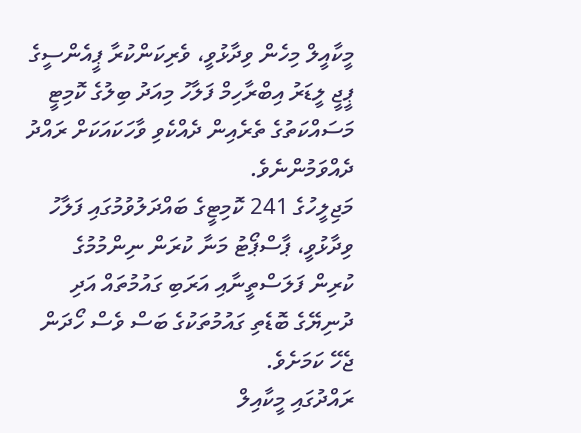މީކާއީލް މިހެން ވިދާޅުވީ، ވެރިކަންކުރާ ޕީއެންސީގެ ޕީޖީ ލީޑަރު އިބްރާހިމް ފަލާހު މިއަދު ބިލުގެ ކޮމިޓީ މަސައްކަތުގެ ތެރެއިން ދެއްކެވި ވާހަކައަކަށް ރައްދު ދެއްވަމުންނެވެ.
މަޖިލީހުގެ 241 ކޮމިޓީގެ ބައްދަލުވުމުގައި ފަލާހު ވިދާޅުވީ، ޕާސްޕޯޓު މަނާ ކުރަން ނިންމުމުގެ ކުރިން ފަލަސްތީނާއި އަރަބި ގައުމުތައް އަދި ދުނިޔޭގެ ބޮޑެތި ގައުމުތަކުގެ ބަސް ވެސް ހޯދަން ޖެހޭ ކަމަށެވެ.
ރައްދުގައި މީކާއިލް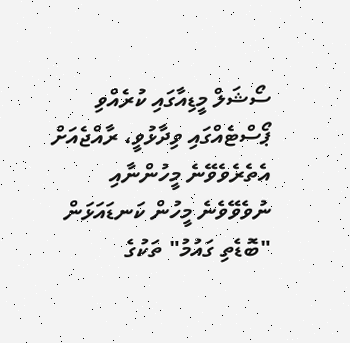ސޯޝަލް މީޑިއާގައި ކުރެއްވި ޕޯސްޓެއްގައި ވިދާޅުވީ، ރާއްޖެއަށް އެތެރެވެވޭނެ މީހުންނާއި ނުވެވޭވެނެ މީހުން ކަނޑައަޅަން "ބޮޑެތި ގައުމު" ތަކުގެ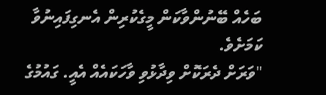ބަހެއް ބޭނުންވާކަން މީގެކުރިން އެނގިފައިނުވާ ކަމަށެވެ.
"ވަރަށް ދެރަކޮށް ވިދާޅުވި ވާހަކައެއް އެއީ. ގައުމުގެ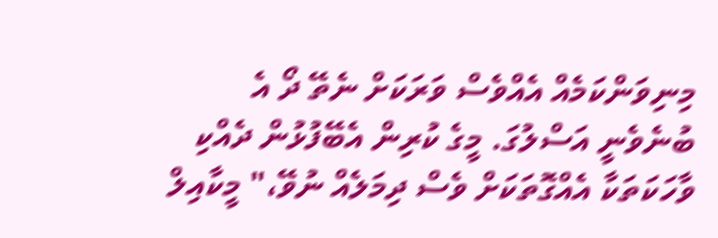މިނިވަންކަމެއް އެއްވެސް ވަރަކަށް ނެތޭ ދޯ އެ ބުނެވެނީ އަސްލުގަ. މީގެ ކުރިން އެބޭފުޅުން ދެއްކި ވާހަކަތަކާ އެއްގޮތަކަށް ވެސް ދިމަލެއް ނުވޭ،" މީކާއިލް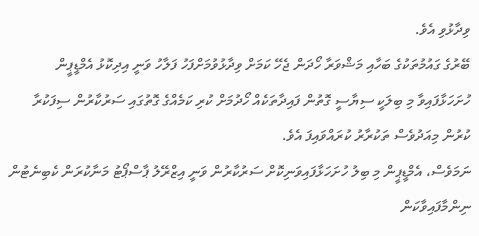ވިދާޅުވި އެވެ.
ބޭރުގެ ގައުމުތަކުގެ ބަހާއި މަޝްވަރާ ހޯދަން ޖެހޭ ކަމަށް ވިދާޅުވުމަށްފަހު ފަލާހު ވަނީ އިދިކޮޅު އެމްޑީޕީން ހުށަހަޅާފައިވާ މި ބިލަކީ ސިޔާސީ ގޮތުން ފައިދާތަކެއް ހޯދުމަށް ކުރި ކަމެއްގެ ގޮތުގައި ސަރުކާރުން ސިފަކުރާ ކުރުން މިއަދުވެސް ތަކުރާރު ކުރައްވައިފަ އެވެ.
ނަމަވެސް، އެމްޑީޕީން މި ބިލު ހުށަހަޅާފައިވަނިކޮށް ސަރުކާރުން ވަނީ އިޒްރޭލު ޕާސްޕޯޓު މަނާކުރަން ކެބިނެޓުން ނިންމާފައިވާކަން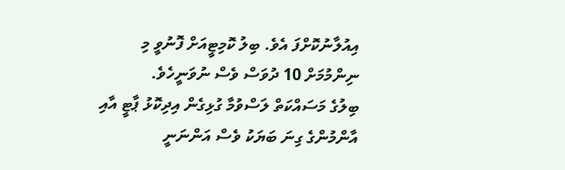އިއުލާނުކޮށްފަ އެވެ. ބިލު ކޮމިޓީއަށް ފޮނުވީ މި ނިންމުމަށް 10 ދުވަސް ވެސް ނުވަނީހެވެ.
ބިލުގެ މަސައްކަތް ލަސްވުމާ ގުޅިގެން އިދިކޮޅު ޕާޓީ އާއި އާންމުންގެ ގިނަ ބަޔަކު ވެސް އަންނަނީ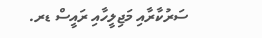ސަރުކާރާއި މަޖިލީހާއި ރައީސް ޑރ.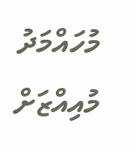މުހައްމަދު މުއިއްޒަށް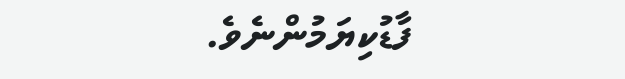ފާޑުކިޔަމުންނެވެ.